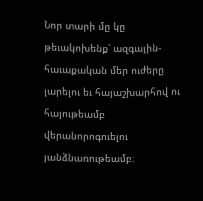Նոր տարի մը կը թեւակոխենք՝ ազգային-հաւաքական մեր ուժերը լարելու եւ հայաշխարհով ու հայութեամբ վերանորոգուելու յանձնառութեամբ։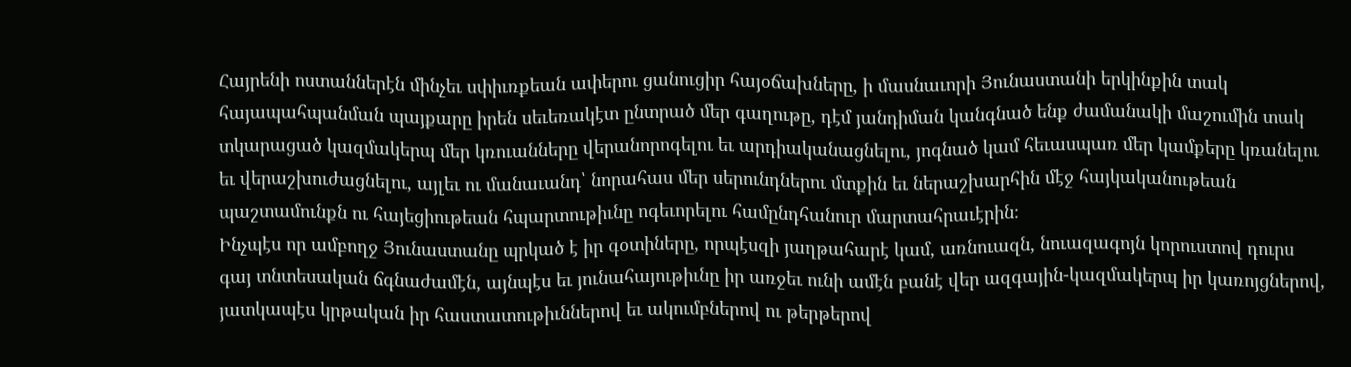Հայրենի ոստաններէն մինչեւ սփիւռքեան ափերու ցանուցիր հայօճախները, ի մասնաւորի Յունաստանի երկինքին տակ հայապահպանման պայքարը իրեն սեւեռակէտ ընտրած մեր գաղութը, դէմ յանդիման կանգնած ենք ժամանակի մաշումին տակ տկարացած կազմակերպ մեր կռուանները վերանորոգելու եւ արդիականացնելու, յոգնած կամ հեւասպառ մեր կամքերը կռանելու եւ վերաշխուժացնելու, այլեւ ու մանաւանդ՝ նորահաս մեր սերունդներու մտքին եւ ներաշխարհին մէջ հայկականութեան պաշտամունքն ու հայեցիութեան հպարտութիւնը ոգեւորելու համընդհանուր մարտահրաւէրին։
Ինչպէս որ ամբողջ Յունաստանը պրկած է իր գօտիները, որպէսզի յաղթահարէ կամ, առնուազն, նուազագոյն կորուստով դուրս գայ տնտեսական ճգնաժամէն, այնպէս եւ յունահայութիւնը իր առջեւ ունի ամէն բանէ վեր ազգային-կազմակերպ իր կառոյցներով, յատկապէս կրթական իր հաստատութիւններով եւ ակումբներով ու թերթերով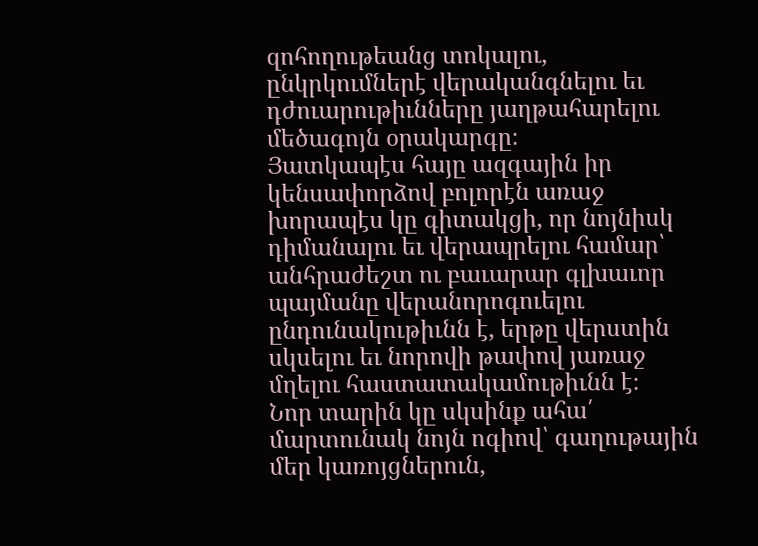զոհողութեանց տոկալու, ընկրկումներէ վերականգնելու եւ դժուարութիւնները յաղթահարելու մեծագոյն օրակարգը։
Յատկապէս հայը ազգային իր կենսափորձով բոլորէն առաջ խորապէս կը գիտակցի, որ նոյնիսկ դիմանալու եւ վերապրելու համար՝ անհրաժեշտ ու բաւարար գլխաւոր պայմանը վերանորոգուելու ընդունակութիւնն է, երթը վերստին սկսելու եւ նորովի թափով յառաջ մղելու հաստատակամութիւնն է։
Նոր տարին կը սկսինք ահա՛ մարտունակ նոյն ոգիով՝ գաղութային մեր կառոյցներուն,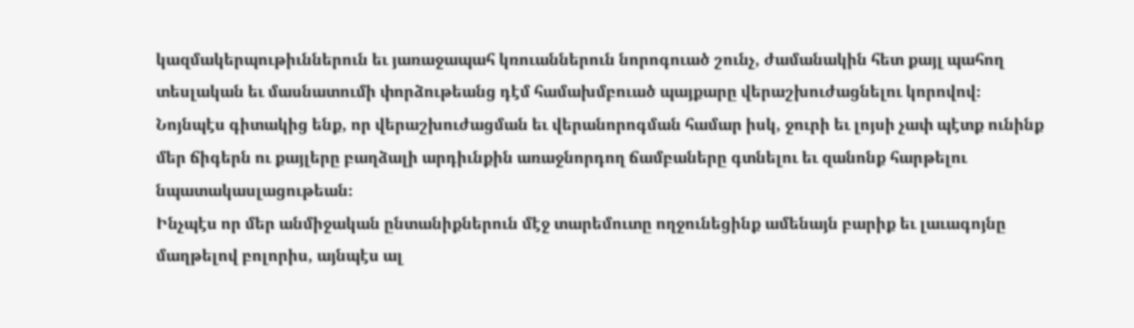կազմակերպութիւններուն եւ յառաջապահ կռուաններուն նորոգուած շունչ, ժամանակին հետ քայլ պահող տեսլական եւ մասնատումի փորձութեանց դէմ համախմբուած պայքարը վերաշխուժացնելու կորովով։
Նոյնպէս գիտակից ենք, որ վերաշխուժացման եւ վերանորոգման համար իսկ, ջուրի եւ լոյսի չափ պէտք ունինք մեր ճիգերն ու քայլերը բաղձալի արդիւնքին առաջնորդող ճամբաները գտնելու եւ զանոնք հարթելու նպատակասլացութեան։
Ինչպէս որ մեր անմիջական ընտանիքներուն մէջ տարեմուտը ողջունեցինք ամենայն բարիք եւ լաւագոյնը մաղթելով բոլորիս, այնպէս ալ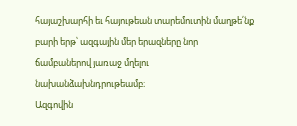հայաշխարհի եւ հայութեան տարեմուտին մաղթե՛նք բարի երթ՝ ազգային մեր երազները նոր ճամբաներով յառաջ մղելու նախանձախնդրութեամբ։
Ազգովին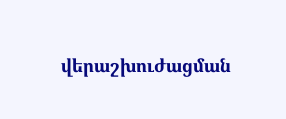վերաշխուժացման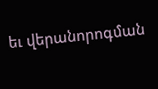եւ վերանորոգման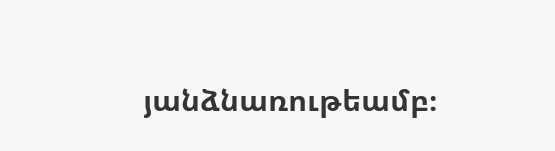յանձնառութեամբ։